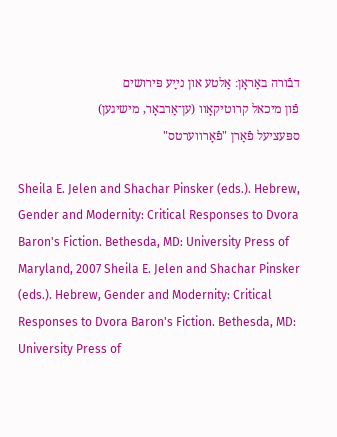דבֿורה באַראָן׃ אַלטע און נײַע פּירושים
פֿון מיכאל קרוטיקאָוו (ען־אַרבאָר, מישיגען)
ספּעציעל פֿאַרן "פֿאָרװערטס"

Sheila E. Jelen and Shachar Pinsker (eds.). Hebrew, Gender and Modernity: Critical Responses to Dvora Baron's Fiction. Bethesda, MD: University Press of Maryland, 2007 Sheila E. Jelen and Shachar Pinsker (eds.). Hebrew, Gender and Modernity: Critical Responses to Dvora Baron's Fiction. Bethesda, MD: University Press of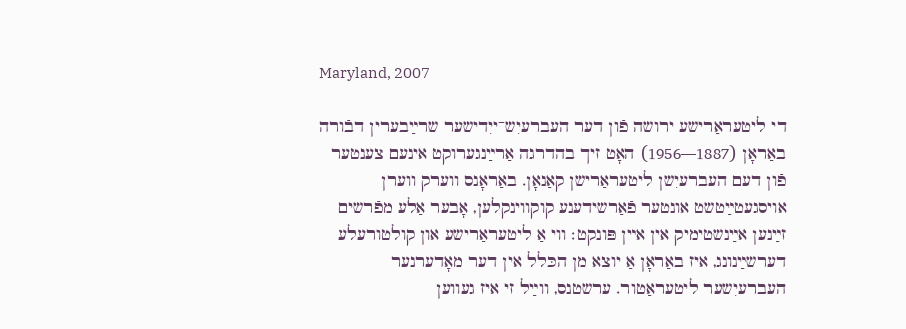Maryland, 2007

די ליטעראַרישע ירושה פֿון דער העברעיִש־ייִדישער שרײַבערין דבֿורה באַראָן (1887—1956) האָט זיך בהדרגה אַרײַנגערוקט אינעם צענטער פֿון דעם העברעיִשן ליטעראַרישן קאַנאָן. באַראָנס ווערק ווערן אויסגעטײַטשט אונטער פֿאַרשידענע קוקווינקלען, אָבער אַלע מפֿרשים זײַנען אײַנשטימיק אין אײן פּונקט׃ ווי אַ ליטעראַרישע און קולטורעלע דערשײַנונג, איז באַראָן אַ יוצא מן הכּלל אין דער מאָדערנער העברעיִשער ליטעראַטור. ערשטנס, ווײַל זי איז געווען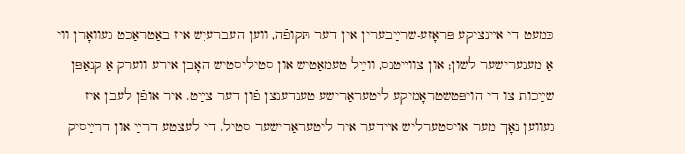כּמעט די אײנציקע פּראָזע-שרײַבערין אין דער תּקופֿה, ווען העברעיִש איז באַטראַכט געוואָרן ווי אַ מענערישער לשון; און צווײטנס, ווײַל טעמאַטיש און סטיליסטיש האָבן אירע ווערק אַ קנאַפּן שײַכות צו די הויפּטשטראָמיקע ליטעראַרישע טענדענצן פֿון דער צײַט. איר אופֿן לעבן איז געווען נאָך מער אויסטערליש אײדער איר ליטעראַרישער סטיל. די לעצטע דרײַ און דרײַסיק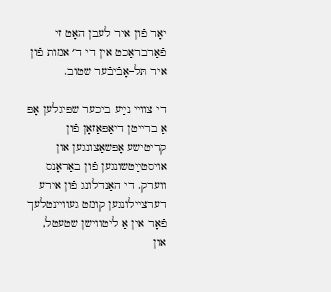יאָר פֿון איר לעבן האָט זי פֿאַרבראַכט אין די ד׳ אמות פֿון איר תּל–אָבֿיבֿער שטוב.

די צווײ נײַע ביכער שפּיגלען אָפּ אַ ברײטן דיאַפּאַזאָן פֿון קריטישע אָפּשאַצונגען און אויסטײַטשונגען פֿון באַראָנס ווערק. די האַנדלונג פֿון אירע דערצײלונגען קומט געווײנטלעך פֿאָר אין אַ ליטווישן שטעטל, און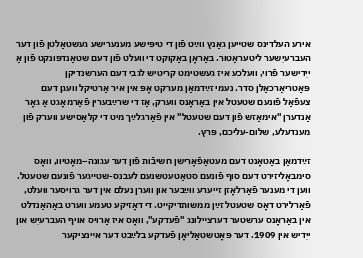אירע העלדינס שטײען גאַנץ ווײַט פֿון די טיפּישע מענערישע געשטאַלטן פֿון דער העברעיִשער ליטעראַטור. באַראָן באַקוקט די וועלט פֿון דעם שטאַנדפּונקט פֿון אַ ייִדישער פֿרוי, וועלכע איז געשטימט קריטיש לגבי דעם הערשנדיקן פּאַטריאַרכאַלן סדר. נעמי זײַדמאַן מערקט אָפּ אין איר אַרטיקל וועגן דעם צעפֿאַל פֿונעם שטעטל אין באַראָנס ווערק, אַז די שרײַבערין פֿאַרמאָגט אַ גאָר אַנדערן "אימאַזש פֿון דעם שטעטל" אין פֿאַרגלײַך מיט די קלאַסישע ווערק פֿון מענדעלע, שלום-עליכם, פּרץ.

זײַדמאַן באַטאָנט דעם מעטאַפֿאָרישן חשיבֿות פֿון דער עגונה–מאָטיוו, וואָס סימבאָליזירט דעם סוף פֿונעם סטאַטעטשנעם לעבנס-שטײגער פֿונעם שטעטל. ווען די מענער פֿאַרלאָזן זײערע ווײַבער און ווערן נעלם אין דער גרויסער וועלט, פֿאַרלירט דאָס שטעטל זײַן ממשותדיקײט. די דאָזיקע טעמע ווערט באַהאַנדלט אין באַראָנס ערשטער דערצײלונג "פֿעדקע", וואָס איז אַרויס אויף העברעיִש און ייִדיש אין 1909. דער פּאָטשטאַליאָן פֿעדקע בלײַבט דער אײנציקער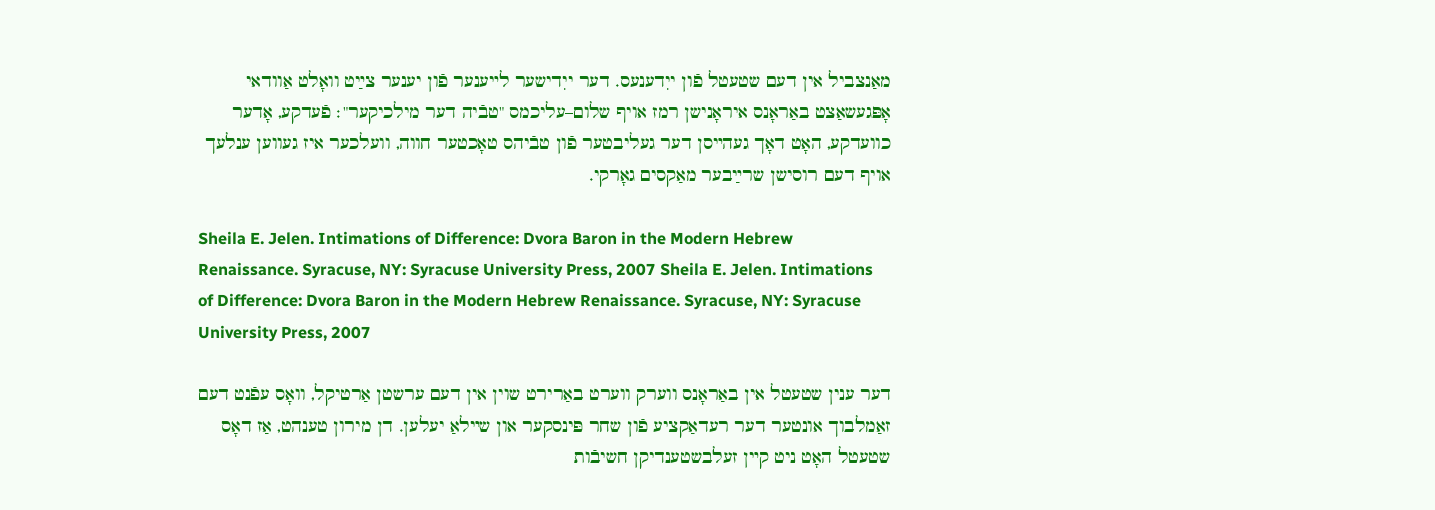מאַנצביל אין דעם שטעטל פֿון ייִדענעס. דער ייִדישער לײענער פֿון יענער צײַט וואָלט אַוודאי אָפּגעשאַצט באַראָנס איראָנישן רמז אויף שלום–עליכמס "טבֿיה דער מילכיקער"׃ פֿעדקע, אָדער כוועדקע, האָט דאָך געהײסן דער געליבטער פֿון טבֿיהס טאָכטער חווה, וועלכער איז געווען ענלעך אויף דעם רוסישן שרײַבער מאַקסים גאָרקי.

Sheila E. Jelen. Intimations of Difference: Dvora Baron in the Modern Hebrew Renaissance. Syracuse, NY: Syracuse University Press, 2007 Sheila E. Jelen. Intimations of Difference: Dvora Baron in the Modern Hebrew Renaissance. Syracuse, NY: Syracuse University Press, 2007

דער ענין שטעטל אין באַראָנס ווערק ווערט באַרירט שוין אין דעם ערשטן אַרטיקל, וואָס עפֿנט דעם זאַמלבוך אונטער דער רעדאַקציע פֿון שחר פּינסקער און שײלאַ יעלען. דן מירון טענהט, אַז דאָס שטעטל האָט ניט קײן זעלבשטענדיקן חשיבֿות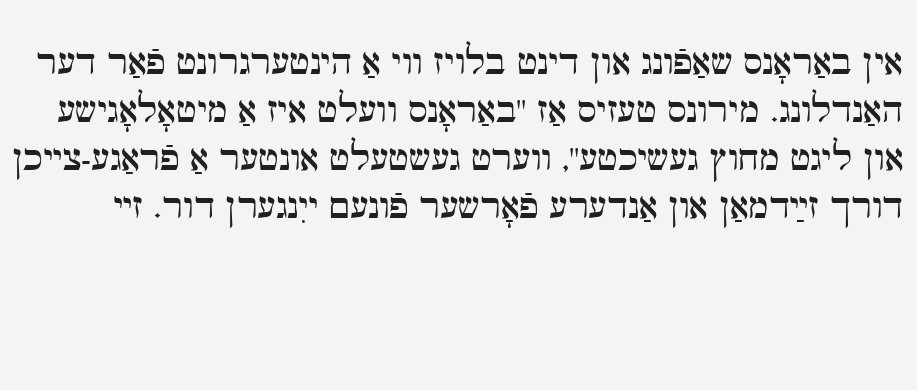אין באַראָנס שאַפֿונג און דינט בלויז ווי אַ הינטערגרונט פֿאַר דער האַנדלונג. מירונס טעזיס אַז "באַראָנס וועלט איז אַ מיטאָלאָגישע און ליגט מחוץ געשיכטע", ווערט געשטעלט אונטער אַ פֿראַגע-צײכן דורך זײַדמאַן און אַנדערע פֿאָרשער פֿונעם ייִנגערן דור. זײ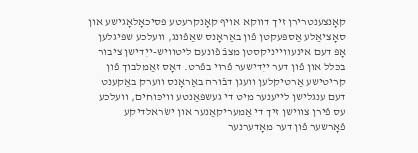קאָנצענטרירן זיך דווקא אויף קאָנקרעטע פּסיכאָלאָגישע און סאָציאַלע אַספּעקטן פֿון באַראָנס שאַפֿונג, וועלכע שפּיגלען אָפּ דעם אינעווײניקסטן מצבֿ פֿונעם ליטוויש-ייִדישן ציבור בכּלל און פֿון דער ייִדישער פֿרוי בפֿרט. דאָס זאַמלבוך פֿון קריטישע אַרטיקלען וועגן דבֿורה באַראָנס ווערק באַקענט דעם ענגלישן לײענער מיט די געשפּאַנטע וויכּוחים, וועלכע עס פֿירן צווישן זיך די אַמעריקאַנער און ישׂראלדיקע פֿאָרשער פֿון דער מאָדערנער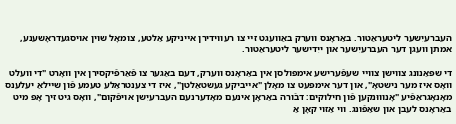העברעיִשער ליטעראַטור. באַראָנס ווערק באַוועגט זײ צו רעווידירן אײניקע אַלטע, צומאָל שוין אויסגעדראָשענע, אמתן וועגן דער העברעיִשער און ייִדישער ליטעראַטור.

די שפּאַנונג צווישן צווײ שעפֿערישע אימפּולסן אין באַראָנס ווערק, דעם באַגער צו פֿאַרפֿיקסירן אין וואָרט "די וועלט וואָס איז מער נישטאָ", און דער אימפּעט צו מאָלן "אײביקע געשטאַלטן", איז די צענטראַלע טעמע פֿון שײלאַ יעלענס מאָנאָגראַפֿיע "אָנוווּנקען פֿון חילוקים׃ דבֿורה באַראָן אינעם מאָדערנעם העברעיִשן אויפֿקום", וואָס גיט זיך אָפּ מיט באַראָנס לעבן און שאַפֿונג. ווי אַזוי קאָן אַ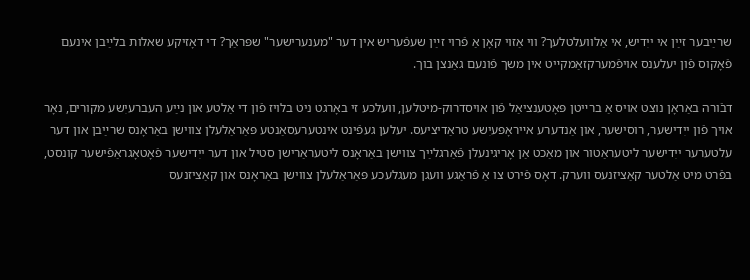שרײַבער זײַן אי ייִדיש, אי אַלוועלטלעך? ווי אַזוי קאָן אַ פֿרוי זײַן שעפֿעריש אין דער "מענערישער" שפּראַך? די דאָזיקע שאלות בלײַבן אינעם פֿאָקוס פֿון יעלענס אויפֿמערקזאַמקײט אין משך פֿונעם גאַנצן בוך.

דבֿורה באַראָן נוצט אויס אַ ברײטן פּאָטענציאַל פֿון אויסדרוק-מיטלען, וועלכע זי באָרגט ניט בלויז פֿון די אַלטע און נײַע העברעיִשע מקורים, נאָר אויך פֿון ייִדישער, רוסישער, און אַנדערע אײראָפּעיִשע טראַדיציעס. יעלען געפֿינט אינטערעסאַנטע פּאַראַלעלן צווישן באַראָנס שרײַבן און דער עלטערער ייִדישער ליטעראַטור און מאַכט אַן אָריגינעלן פֿאַרגלײַך צווישן באַראָנס ליטעראַרישן סטיל און דער ייִדישער פֿאָטאָגראַפֿישער קונסט, בפֿרט מיט אַלטער קאַציזנעס ווערק. דאָס פֿירט צו אַ פֿראַגע וועגן מעגלעכע פּאַראַלעלן צווישן באַראָנס און קאַציזנעס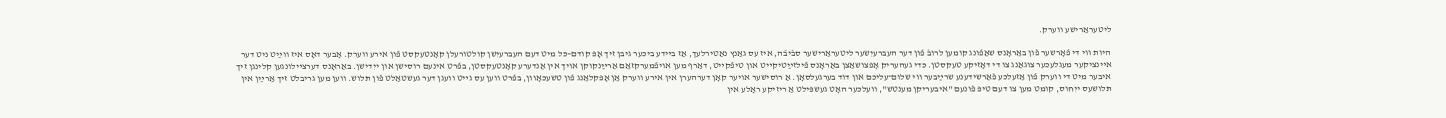ליטעראַרישע ווערק.

היות ווי די פֿאָרשער פֿון באַראָנס שאַפֿונג קומען לרובֿ פֿון דער העברעיִשער ליטעראַרישער סבֿיבֿה, איז עס גאַנץ נאַטירלעך, אַז בײדע ביכער גיבן זיך אָפּ קודם–כּל מיט דעם העברעיִשן קולטורעלן קאָנטעקסט פֿון אירע ווערק. אָבער דאָס איז ווײַט ניט דער אײנציקער מעגלעכער צוגאַנג צו די דאָזיקע טעקסטן. כּדי געהעריק אָפּצושאַצן באַראָנס פֿילזײַטיקײט און טיפֿקײט, דאַרף מען אויפֿמערקזאַם אַרײַנקוקן אויך אין אַנדערע קאָנטעקסטן, בפֿרט אינעם רוסישן און ייִדישן. באַראָנס דערצײלונגען קלינגן זיך איבער מיט די ווערק פֿון אַזעלכע פֿאַרשידענע שרײַבער ווי שלום־עליכם און דוד בערגעלסאָן. אַ רוסישער אויער קאָן דערהערן אין אירע ווערק אַן אָפּקלאַנג פֿון טשעכאָוון, בפֿרט ווען עס גײט וועגן דער געשטאַלט פֿון תּלוש. ווען מען גריבלט זיך אַרײַן אין תּלושעס ייִחוס, קומט מען צו דעם טיפּ פֿונעם "איבעריקן מענטש", וועלכער האָט געשפּילט אַ ריזיקע ראָלע אין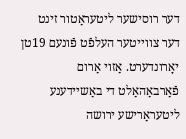דער רוסישער ליטעראַטור זינט דער צווײטער העלפֿט פֿונעם 19טן יאָרונדערט. אַזוי אַרום פֿאַרבאַהאַלט די באַשײדענע ליטעראַרישע ירושה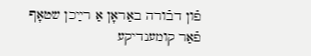פֿון דבֿורה באַראָן אַ רײַכן שטאָף פֿאַר קומענדיקע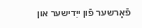פֿאָרשער פֿון ייִדישער און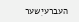העברעיִשער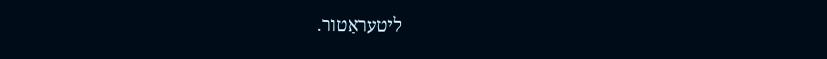ליטעראַטור.